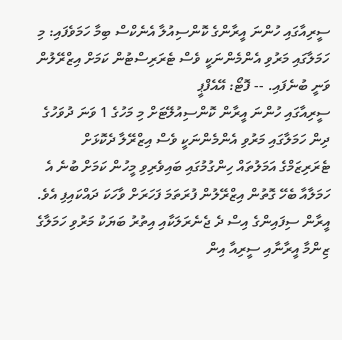ސީރިއާގައި ހުންނަ އީރާންގެ ކޮންސިއުލާ އެނެކްސް ބިމާ ހަމަވެފައި: މި ހަމަލާގައި މަރުވި އެންމެންނަކީ ވެސް ޓެރަރިސްޓުން ކަމަށް އިޒްރޭލުން ވަނީ ބުނެފައި. -- ފޮޓޯ: އޭއެފްޕީ
ސީރިއާގައި ހުންނަ އީރާން ކޮންސިއުލޭޓަށް މި މަހުގެ 1 ވަނަ ދުވަހުގެ ދިން ހަމަލާގައި މަރުވި އެންމެންނަކީ ވެސް އިޒްރޭލާ ދެކޮޅަށް ޓެރަރިޒަމްގެ އަމަލުތައް ހިންގުމުގައި ބައިވެރިވި މީހުން ކަމަށް ބުނެ އެ ހަމަލާއާ ބެހޭ ގޮތުން އިޒްރޭލުން ފުރަތަމަ ފަހަރަށް ވާހަކަ ދައްކައިފި އެވެ.
އީރާން ސިފައިންގެ އިސް ދެ ޖެނެރަލަކާއި އިތުރު ބަޔަކު މަރުވި ހަމަލާގެ ޒިންމާ އީރާނާއި ސީރިއާ އިން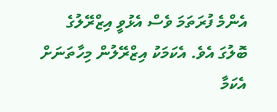އެންމެ ފުރަތަމަ ވެސް އެޅުވީ އިޒްރޭލުގެ ބޮލުގަ އެވެ. އެކަމަކު އިޒްރޭލުން މިހާތަނަށް އެކަމާ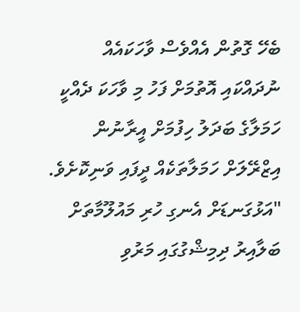ބެހޭ ގޮތުން އެއްވެސް ވާހަކައެއް ނުދައްކައި އޮތުމަށް ފަހު މި ވާހަކަ ދެއްކީ ހަމަލާގެ ބަދަލު ހިފުމަށް އީރާނުން އިޒްރޭލަށް ހަމަލާތަކެއް ދީފައި ވަނިކޮށެވެ.
"އަޅުގަނޑަށް އެނގި ހުރި މައުލޫމާތަށް ބަލާއިރު ދިމިޝްގުގައި މަރުވި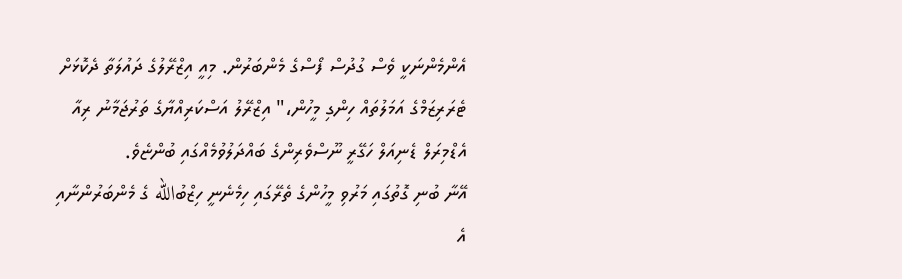އެންމެންނަކީ ވެސް ގުދުސް ފޯސްގެ މެންބަރުން. މިއީ އިޒްރޭލުގެ ދައުލަތާ ދެކޮޅަށް ޓެރަރިޒަމްގެ އަމަލުތައް ހިންގި މީހުން،" އިޒްރޭލު އަސްކަރިއްޔާގެ ތަރުޖަމާނު ރިއާ އެޑްމިރަލް ޑެނިއަލް ހަގޭރީ ނޫސްވެރިންގެ ބައްދަލުވުމެއްގައި ބުންޏެވެ.
އޭނާ ބުނި ގޮތުގައި މަރުވި މީހުންގެ ތެރޭގައި ހިމެނެނީ ހިޒްބުالله ގެ މެންބަރުންނާއި އެ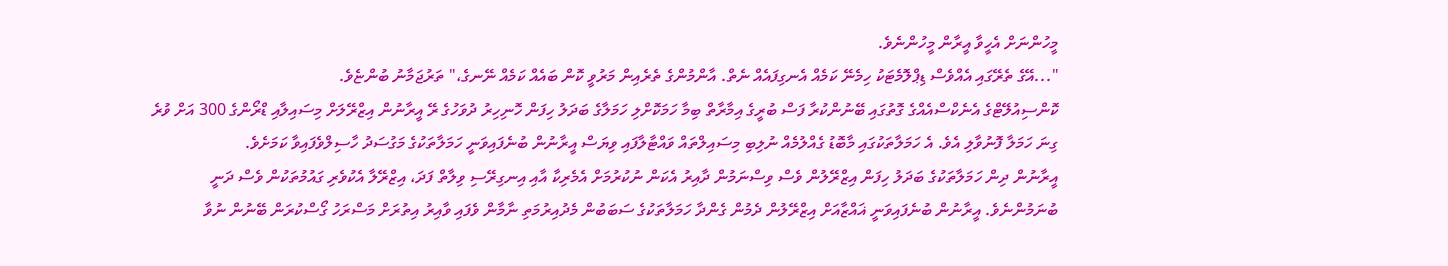މީހުންނަށް އެހީވާ އީރާން މީހުންނެވެ.
"...އޭގެ ތެރޭގައި އެއްވެސް ޑިޕްލޮމެޓަކު ހިމެނޭ ކަމެއް އެނގިފައެއް ނެތް. އާންމުންގެ ތެރެއިން މަރުވީ ކޮން ބައެއް ކަމެއް ނޭނގެ،" ތަރުޖަމާނު ބުންޏެވެ.
ކޮންސިއުލޭޓްގެ އެނެކްސްއެއްގެ ގޮތުގައި ބޭނުންކުރާ ފަސް ބުރީގެ އިމާރާތް ބިމާ ހަމަކޮށްލި ހަމަލާގެ ބަދަލު ހިފަން ހޮނިހިރު ދުވަހުގެ ރޭ އީރާނުން އިޒްރޭލަށް މިސައިލާއި ޑްރޯންގެ 300 އަށް ވުރެ ގިނަ ހަމަލާ ފޮނުވާލި އެވެ. އެ ހަމަލާތަކުގައި މާބޮޑު ގެއްލުމެއް ނުލިބި މިސައިލްތައް ވައްޓާލާފައި ވިޔަސް އީރާނުން ބުނެފައިވަނީ ހަމަލާތަކުގެ މަގުސަދު ހާސިލްވެފައިވާ ކަމަށެވެ.
އީރާނުން ދިން ހަމަލާތަކުގެ ބަދަލު ހިފަން އިޒްރޭލުން ވެސް ވިސްނަމުން ދާއިރު އެކަން ނުކުރުމަށް އެމެރިކާ އާއި އިނގިރޭސި ވިލާތް ފަދަ، އިޒްރޭލާ އެކުވެރި ގައުމުތަކުން ވެސް ދަނީ ބުނަމުންނެވެ. އީރާނުން ބުނެފައިވަނީ ޣައްޒާއަށް އިޒްރޭލުން ދެމުން ގެންދާ ހަމަލާތަކުގެ ސަބަބުން މެދުއިރުމަތި ނާމާން ވެފައި ވާއިރު އިތުރަށް މަސްރަހު ގޯސްކުރަން ބޭނުން ނުވާ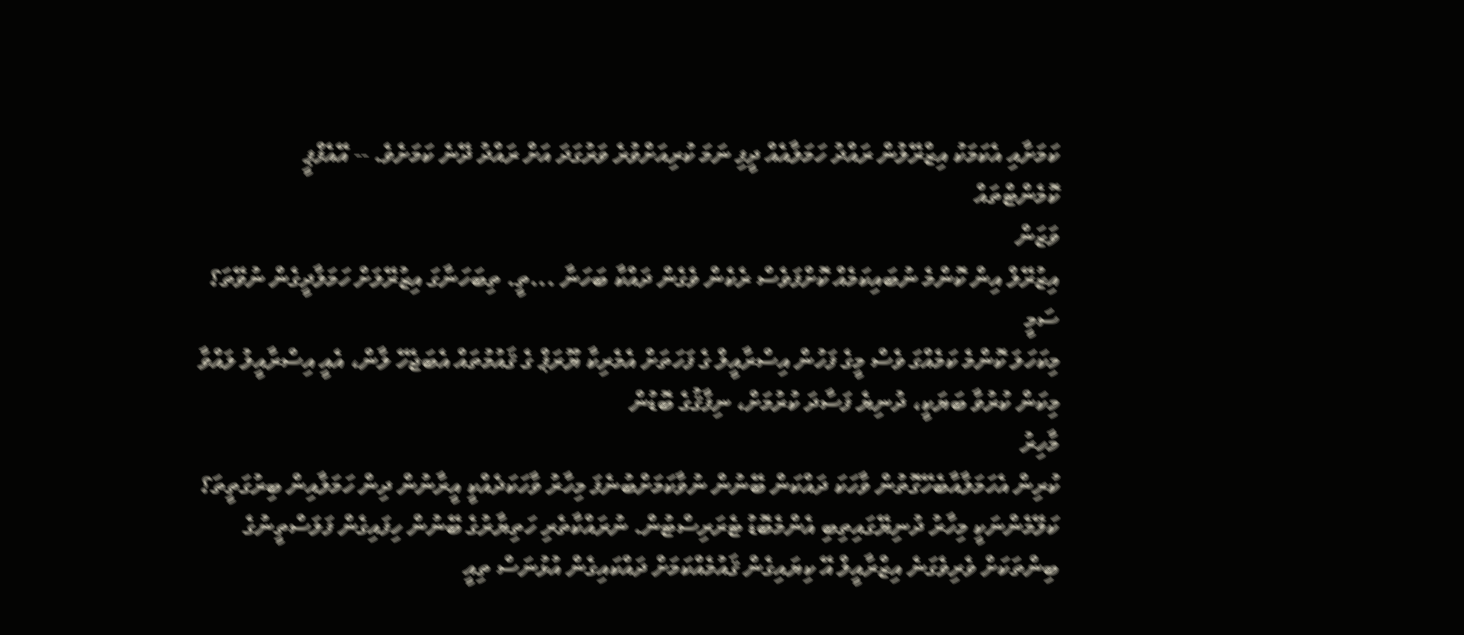ކަމަށާއި އެކަމަކު އިޒްރޭލުން ރައްދު ހަމަލާއެއް ދީފި ނަމަ ކުރިއަށްވުރެ ވަރުގަދަ އަށް ރައްދު ދޭނެ ކަމަށެވެ. -- އޭއެފްޕީ
ކޮމެންޓްތައް
ވަޒަން
އިޒުރޭލް އިން ކޮންމެ ނުބައިކަމެއް ކޮށްފަވެސް ރެކެން ވެގެން ދައްކާ ބަހަނާ ...ތީ. ތިބަހަނާގަ އިޒުރޭލަށް ހަމަލާދީގެން ނުވޭތަ؟
ސަމީ
މިކަހަލަ ކޮންމެ ކަމެއްގަ ވެސް މީގެ ފަހުން އިސްރާއީލް ގެ ފަހަތަށް އެމެރިކާ ޔޫރަޕް ގެ ޤައުމުތައް އެބަޖެހޭ ލާން، އެއީ އިސްރާއީލު ލައްވާ މިކަން ކުރުވާ ބަޔަކީ، ދުނިޔެ ފަސާދަ ކުރުމަށް، ނިފާޤުގެ ބޮޑުން
މާހިރު
ކުރިން އެހަމަލާއާބެހޭގޮތުން ވާހަކަ ދައްކަން ބޭނުން ނުވާކަމަށްބުނެފަ މިހާރު ވާހަކަދެއްކީ އީރާނުން ދިން ހަމަލާއިން ބިރުގަތީތަ؟ ކަލޭމެންނަކީ މިހާރު ދުނިޔޭގައިތިބި އެންމެބޮޑު ޓެރަރިސްޓުން. ނުރައްކާތެރި ހަތިޔާރުގެ ބޭނުން ހިފައިގެން ފަލަސްތީނުގެ ބިންތަކަށް ވެރިވެގަނެ އިޒްރާއީލް އޭ ކިޔައިގެން ޤައުމެއްކަމަށް ދައްކައިގެން އުޅުނަސް ތިއީ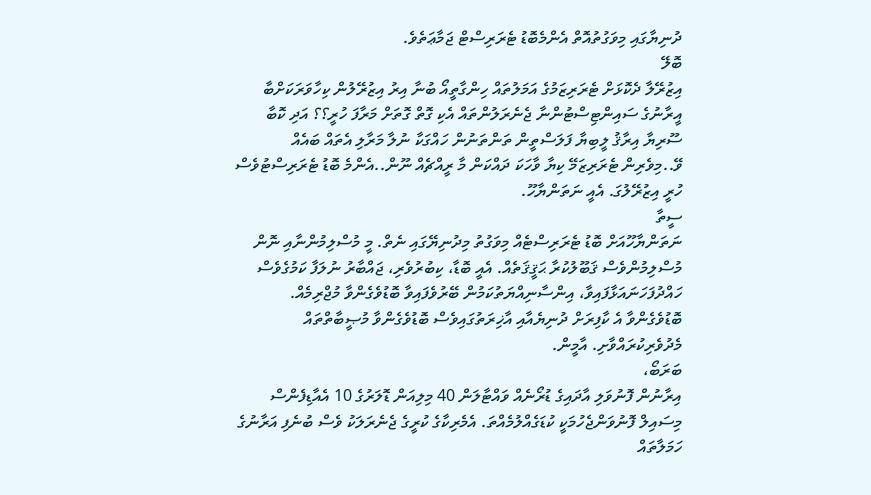ދުނިޔާގައި މިވަގުތުއޮތް އެންމެބޮޑު ޓެރަރިސްޓް ޖަމާޢަތެވެ.
ބޮލޭ
އިޒުރޭލާ ދެކޮޅަށް ޓެރަރިޒަމުގެ އަމަލުތައް ހިންގާތީއޯ ބުނާ އިރު އިޒުރޭލުން ކިހާވަރަކަށްބާ އީރާނުގެ ސައިންޓިސްޓުންނާ ޖެނެރަލުންތައް އެކި ގޮތް ގޮތަށް މަރާފަ ހުރީ؟؟ އަދި ކޮބާ ސޫރިޔާ އިރާޤު ލީބިޔާ ފަލަސްތީން ތަންތަނުން ހައްގަކާ ނުލާ މަރާލި އެތައް ބައެއް ވޭ..މިވެރިން ޓެރަރިޒަމޭ ކިޔާ ވާހަކަ ދައްކަން މާ ރީއްޗެއް ނޫން..އެންމެ ބޮޑު ޓެރަރިސްޓުވެސް ހުރީ އިޒުރޭލުގަ. އެއީ ނަތަންޔާހޫ.
ސީތާ
ނަތަންޔާހޫއަށް ބޮޑު ޓެރަރިސްޓެއް މިވަގުތު މިދުނިޔޭގައި ނެތް. މީ މުސްލިމުންނާއި ނޮން މުސްލިމުންވެސް ޤަބޫލުކުރާ ޙަޤީޤަތެއް. އެއީ ބޮޑާ، ކިބުރުވެރި، ޖައްބާރު ނުލަފާ ކަމުގެވެސް ހައްދުފަހަނައަޅާފައިވާ، އިންސާނިއްޔަތުކަމުން ބޭރުވެފައިވާ ބޮޑުވެގެންވާ މުޖްރިމެއް. ބޮޑުވެގެންވާ އެ ކާފިރަށް ދުނިޔެއާއި އާޚިރަތުގައިވެސް ބޮޑުވެގެންވާ މުޞީބާތްތައް މެދުވެރިކުރައްވާށި. އާމީން.
ބަރަބޯ،
އިރާނުން ފޮނުވަލި އާދައިގެ ޑުރޯނެއް ވައްޓާލަން 40 މިލިއަން ޑޮލަރުގެ 10 އެއާޑިފެންސް މިސައިލް ފޮނުވަންޖެހުމަކީ ކުޑަގެއްލުމެއްތަ. އެމެރިކާގެ ކުރީގެ ޖެނެރަލަކު ވެސް ބުނެފި އަރާނުގެ ހަމަލާތައް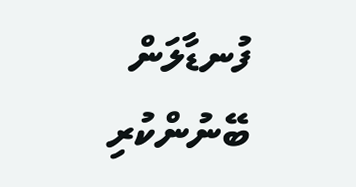ފުނޑާލަން ބޭނުންކުރި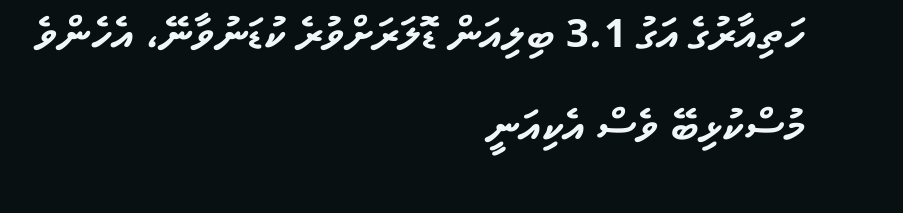ހަތިއާރުގެ އަގު 3.1 ބިލިއަން ޑޮލަރަށްވުރެ ކުޑަނުވާނޭ، އެހެންވެ މުސްކުޅިބޭ ވެސް އެކިއަނީ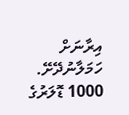އިރާނަށް ހަމަލާނުދޭށޭ. 1000 ޑޮލަރުގެ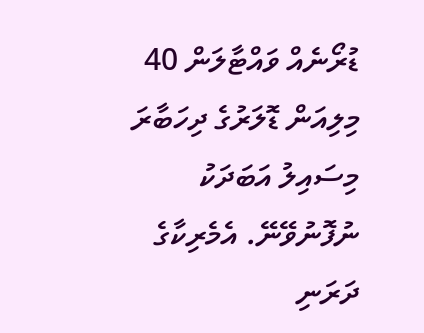ޑުރޯނެއް ވައްޓާލަން 40 މިލިއަން ޑޮލަރުގެ ދިހަބާރަ މިސައިލު އަބަދަކު ނުފޮނުވޭނޭ. އެމެރިކާގެ ދަރަނި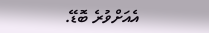އެއަށްވުރެ ބޮޑޭ.